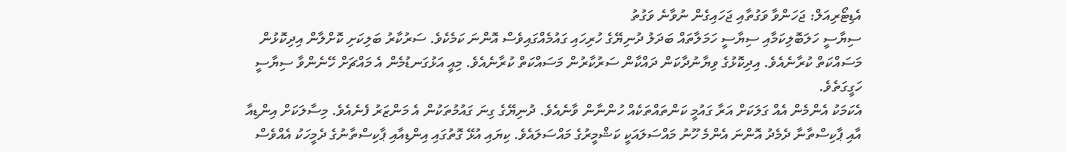އެޑިޓޯރިއަލް: ޖަހަންވާ ވަގުތާއި ޖަހައިގެން ނުވާނެ ވަގުތު
ސިޔާސީ ހަލަބޮލިކަމާއި ސިޔާސީ ހަމަލާތައް ބަދަލު ދުނިޔޭގެ ހުރިހައި ގައުމެއްގައިވެސް އޮންނަ ކަމެކެވެ. ސަރުކާރު ބަލިކަށި ކޮށްލާން އިދިކޮޅުން މަސައްކަތް ކުރާނެއެވެ. އިދިކޮޅުގެ ވިޔާނުދާކަން ދައްކާން ސަރުކާރުން މަސައްކަތް ކުރާނެއެވެ. މިއީ އަޅުގަނޑުމެން އެ މައްޗަށް ހޭނެންވާ ސިޔާސީ ހަގީގަތެވެ.
އެކަމަކު އެންމެން އެއް ގަލަކަށް އަރާ ގައުމީ ކަންތައްތަކެއް ހުންނާން ވާނެއެވެ. ދުނިޔޭގެ ގިނަ ގައުމުތަކުން އެ މަންޒަރު ފެނެއެވެ. މިސާލަކަށް އިންޑިއާ އާއި ޕާކިސްތާނާ ދެމެދު އޮންނަ އެންމެ ހޫނު މައްސަލައަކީ ކަޝްމީރުގެ މައްސަލައެވެ. ކިޔައި އުޅޭ ގޮތުގައި އިންޑިއާއި ޕާކިސްތާނުގެ ދެމީހަކު އެއްވެސް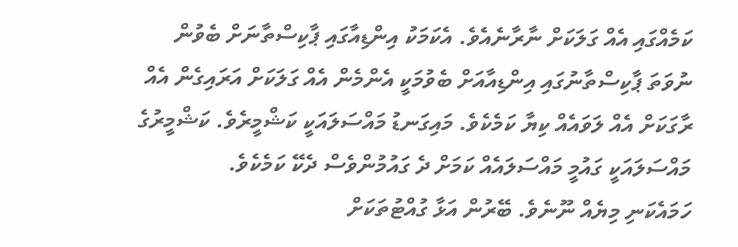ކަމެއްގައި އެއް ގަލަކަށް ނާރާނެއެވެ. އެކަމަކު އިންޑިއާގައި ޕާކިސްތާނަށް ބެވުން ނުވަތަ ޕާކިސްތާނުގައި އިންޑިއާއަށް ބެވުމަކީ އެންމެން އެއް ގަލަކަށް އަރައިގެން އެއް ރާގަކަށް އެއް ލަވައެއް ކިޔާ ކަމެކެވެ. މައިގަނޑު މައްސަލައަކީ ކަޝްމީރެވެ. ކަޝްމީރުގެ މައްސަލައަކީ ގައުމީ މައްސަލައެއް ކަމަށް ދެ ގައުމުންވެސް ދެކޭ ކަމެކެވެ.
ހަމައެކަނި މިޔެއް ނޫނެވެ. ބޭރުން އަޅާ ގުއްޓުތަކަށް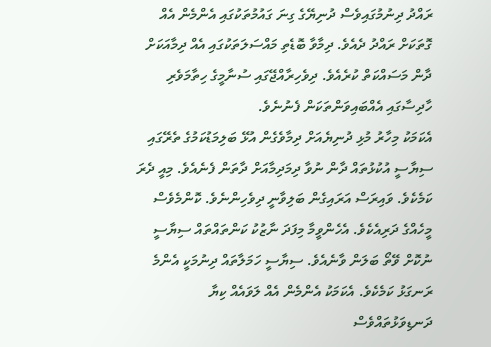ރައްދު ދިނުމުގައިވެސް ދުނިޔޭގެ ގިނަ ގައުމުތަކުގައި އެންމެން އެއް ގޮތަކަށް ރައްދު ދެއެވެ. ދިމާވާ ބޮޑެތި މައްސަލަތަކުގައި އެއް ދިމާއަކަށް ދާން މަސައްކަތް ކުރެއެވެ. ދިވެހިރާއްޖޭގައި ސުނާމީގެ ހިތާމަވެރި ހާދިސާގައި އެއްބައިވަންތަކަން ފެނުނެވެ.
އެކަމަކު މިހާރު މުޅި ދުނިޔެއަށް ދިމާވެގެން އުޅޭ ބަލިމަޑުކަމުގެ ތެރޭގައި ސިޔާސީ އުކުޅުތައް ދާން ނުވާ ދިމަދިމާއަށް ދާތަން ފެނެއެވެ. މިއީ ދެރަ ކަމެކެވެ. ވައިރަސް އަރައިގެން ބަލިވާނީ ދިވެހިންނެވެ. ކޮންމެވެސް މީހެއްގެ ދަރިއެކެވެ. އެހެންވީމާ މިފަދަ ނާޒުކު ކަންތައްތައް ސިޔާސީ ނުކޮށް ވޭތޯ ބަލަން ވާނެއެވެ. ސިޔާސީ ހަމަލާތައް ދިނުމަކީ އެންމެ ރަނގަޅު ކަމެކެވެ. އެކަމަކު އެންމެން އެއް ލަވައެއް ކިޔާ ދަނޑިވަޅުތައްވެސް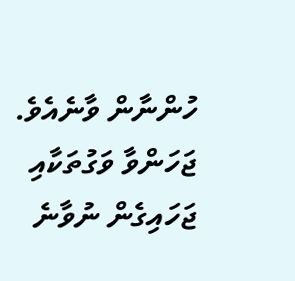ހުންނާން ވާނެއެވެ. ޖަހަންވާ ވަގުތަކާއި ޖަހައިގެން ނުވާނެ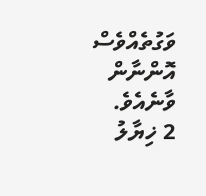ވަގުތެއްވެސް އޮންނާން ވާނެއެވެ.
2 ޚިޔާލު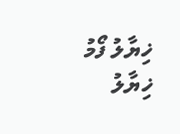ޚިޔާލު ފޯމު
ޚިޔާލު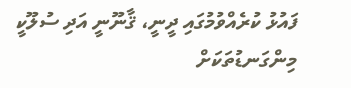ފައުޅު ކުރެއްވުމުގައި ދީނީ، ޤާނޫނީ އަދި ސުލޫކީ މިންގަނޑުތަކަށް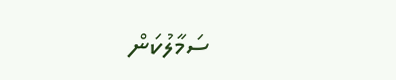ސަމާލުކަން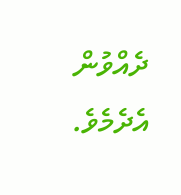ދެއްވުން އެދެމެވެ.